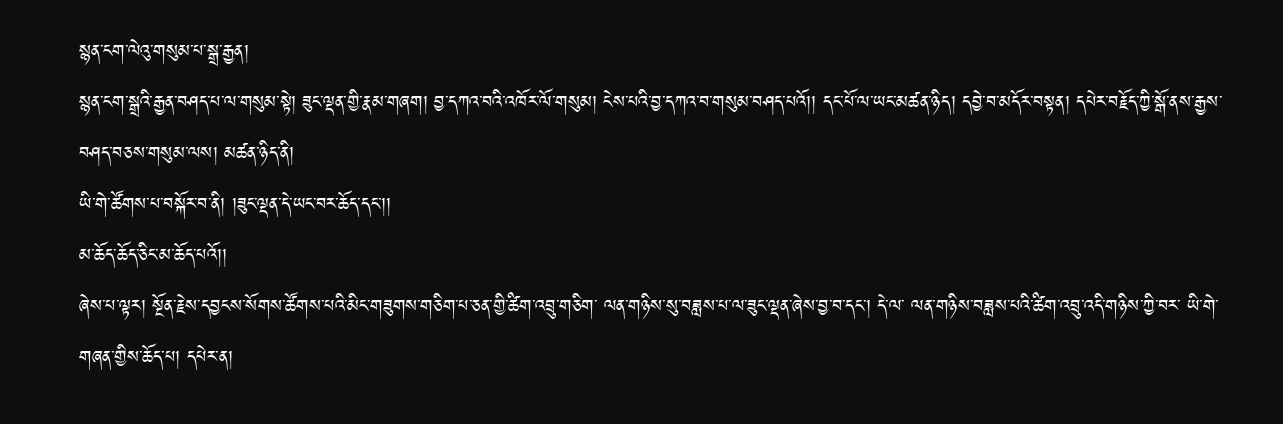སྙན་ངག་ལེའུ་གསུམ་པ་སྒྲ་རྒྱན།
སྙན་ངག་སྒྲའི་རྒྱན་བཤད་པ་ལ་གསུམ་སྟེ། ཟུང་ལྡན་གྱི་རྣམ་གཞག། བྱ་དཀའ་བའི་འཁོར་ལོ་གསུམ། ངེས་པའི་བྱ་དཀའ་བ་གསུམ་བཤད་པའོ།། དང་པོ་ལ་ཡང་མཚན་ཉིད། དབྱེ་བ་མདོར་བསྟན། དཔེར་བརྗོད་ཀྱི་སྒོ་ནས་རྒྱས་བཤད་བཅས་གསུམ་ལས། མཚན་ཉིད་ནི།
ཡི་གེ་ཚོགས་པ་བསྐོར་བ་ནི། །ཟུང་ལྡན་དེ་ཡང་བར་ཆོད་དང་།།
མ་ཆོད་ཆོད་ཅིང་མ་ཆོད་པའོ།།
ཞེས་པ་ལྟར། སྔོན་རྗེས་དབྱངས་སོགས་ཚོགས་པའི་མིང་གཟུགས་གཅིག་པ་ཅན་གྱི་ཚིག་འབྲུ་གཅིག་ ལན་གཉིས་སུ་བཟླས་པ་ལ་ཟུང་ལྡན་ཞེས་བྱ་བ་དང་། དེ་ལ་ ལན་གཉིས་བཟླས་པའི་ཚིག་འབྲུ་འདི་གཉིས་ཀྱི་བར་ ཡི་གེ་གཞན་གྱིས་ཆོད་པ། དཔེར་ན།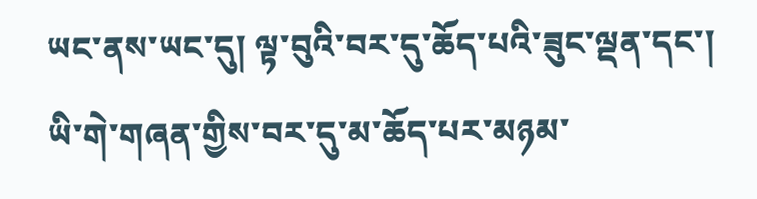ཡང་ནས་ཡང་དུ། ལྟ་བུའི་བར་དུ་ཆོད་པའི་ཟུང་ལྡན་དང་། ཡི་གེ་གཞན་གྱིས་བར་དུ་མ་ཆོད་པར་མཉམ་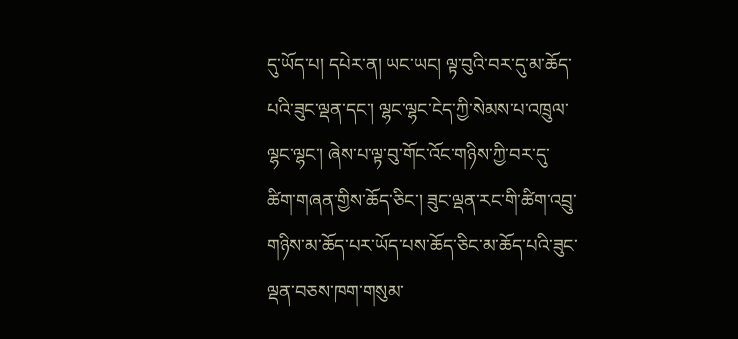དུ་ཡོད་པ། དཔེར་ན། ཡང་ཡང། ལྟ་བུའི་བར་དུ་མ་ཆོད་པའི་ཟུང་ལྡན་དང་། ལྷང་ལྷང་ངེད་ཀྱི་སེམས་པ་འཁྲུལ་ལྷང་ལྷང་། ཞེས་པ་ལྟ་བུ་གོང་འོང་གཉིས་ཀྱི་བར་དུ་ཚིག་གཞན་གྱིས་ཆོད་ཅིང་། ཟུང་ལྡན་རང་གི་ཚིག་འབྲུ་གཉིས་མ་ཆོད་པར་ཡོད་པས་ཆོད་ཅིང་མ་ཆོད་པའི་ཟུང་ལྡན་བཅས་ཁག་གསུམ་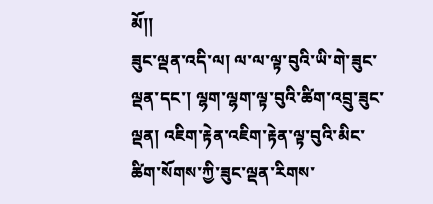མོ།།
ཟུང་ལྡན་འདི་ལ། ལ་ལ་ལྟ་བུའི་ཡི་གེ་ཟུང་ལྡན་དང་། ལྷག་ལྷག་ལྟ་བུའི་ཚིག་འབྲུ་ཟུང་ལྡན། འཇིག་རྟེན་འཇིག་རྟེན་ལྟ་བུའི་མིང་ཚིག་སོགས་ཀྱི་ཟུང་ལྡན་རིགས་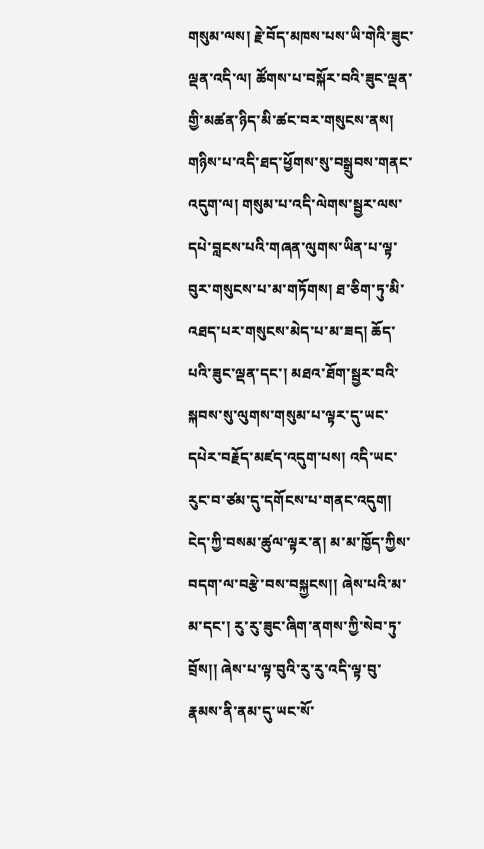གསུམ་ལས། རྗེ་བོད་མཁས་པས་ཡི་གེའི་ཟུང་ལྡན་འདི་ལ། ཚོགས་པ་བསྐོར་བའི་ཟུང་ལྡན་གྱི་མཚན་ཉིད་མི་ཚང་བར་གསུངས་ནས། གཉིས་པ་འདི་ཐད་ཕྱོགས་སུ་བསྒྲུབས་གནང་འདུག་ལ། གསུམ་པ་འདི་ལེགས་སྦྱར་ལས་དཔེ་བླངས་པའི་གཞན་ལུགས་ཡིན་པ་ལྟ་བུར་གསུངས་པ་མ་གཏོགས། ཐ་ཅིག་ཏུ་མི་འཐད་པར་གསུངས་མེད་པ་མ་ཟད། ཆོད་པའི་ཟུང་ལྡན་དང་། མཐའ་ཐོག་སྦྱར་བའི་སྐབས་སུ་ལུགས་གསུམ་པ་ལྟར་དུ་ཡང་དཔེར་བརྗོད་མཛད་འདུག་པས། འདི་ཡང་རུང་བ་ཙམ་དུ་དགོངས་པ་གནང་འདུག།
ངེད་ཀྱི་བསམ་ཚུལ་ལྟར་ན། མ་མ་ཁྱོད་ཀྱིས་བདག་ལ་བརྩེ་བས་བསྐྱངས།། ཞེས་པའི་མ་མ་དང་། རུ་རུ་ཟུང་ཞིག་ནགས་ཀྱི་སེབ་ཏུ་བྲོས།། ཞེས་པ་ལྟ་བུའི་རུ་རུ་འདི་ལྟ་བུ་རྣམས་ནི་ནམ་དུ་ཡང་སོ་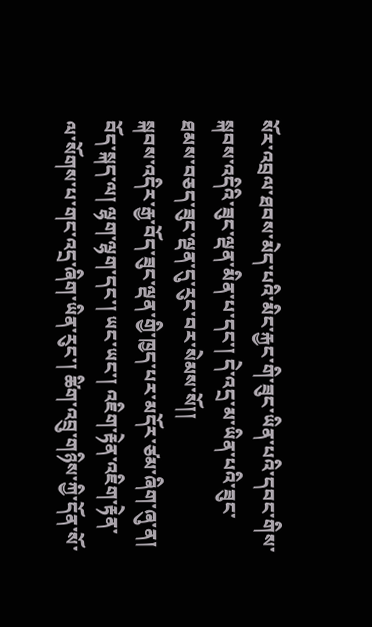སོར་འབྲལ་ཐབས་མེད་པའི་མིང་རྐྱང་གི་ཟུང་ཡིན་པའི་དབང་གིས་སྐབས་འདིའི་ཟུང་ལྡན་མིན་པ་དང་། དེ་འདྲ་མ་ཡིན་པའི་ཟུང་ཐམས་བཅད་ཟུང་ལྡན་དུ་རུང་བར་སེམས་སོ།།
སྐབས་འདིར་རྒྱ་བོད་ཟུང་ལྡན་གྱི་ཁྱད་པར་མདོར་ཙམ་ཞིག་ཞུ་ན། བོད་སྐད་ལ། ལྷག་ལྷག་དང་། ཡང་ཡང་། འཇིག་རྟེན་འཇིག་རྟེན་ལ་སོགས་པ་གང་འདྲ་ཞིག་ཡིན་རུང་། ཚིག་འབྲུ་གཉིས་ཀྱི་དོན་སོ་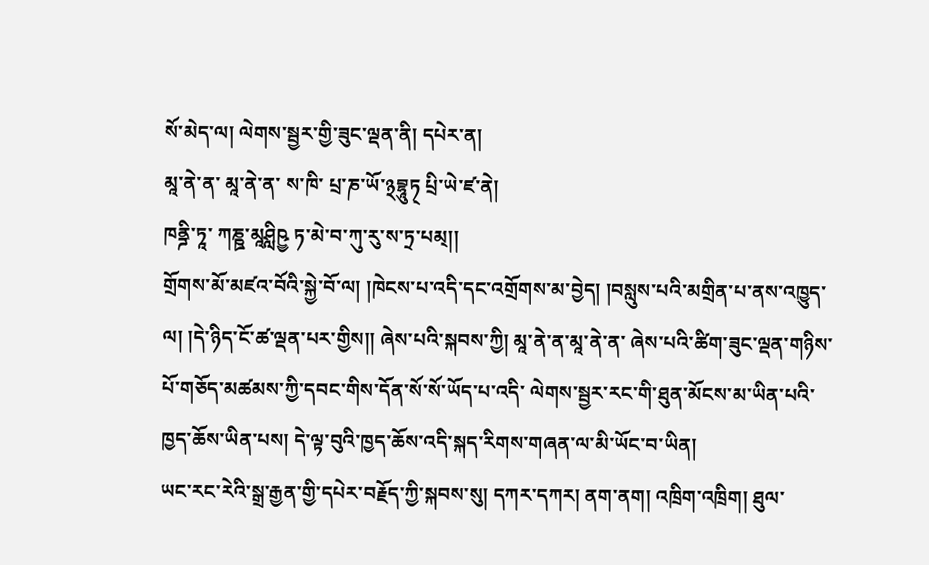སོ་མེད་ལ། ལེགས་སྦྱར་གྱི་ཟུང་ལྡན་ནི། དཔེར་ན།
མཱ་ནེ་ན་ མཱ་ནེ་ན་ ས་ཁི་ པྲ་ཎ་ཡོ་྅བྷཱུཏ྄ པྲི་ཡེ་ཛ་ནེ།
ཁནྜི་ཏཱ་ ཀཎྛ་མཱཤླིཥྱ ཏ་མེ་བ་ཀུ་རུ་ས་ཏྲ་པམ྄།།
གྲོགས་མོ་མཛའ་བོའི་སྐྱེ་བོ་ལ། །ཁེངས་པ་འདི་དང་འགྲོགས་མ་བྱེད། །བསླུས་པའི་མགྲིན་པ་ནས་འཁྱུད་ལ། །དེ་ཉིད་ངོ་ཚ་ལྡན་པར་གྱིས།། ཞེས་པའི་སྐབས་ཀྱི། མཱ་ནེ་ན་མཱ་ནེ་ན་ ཞེས་པའི་ཚིག་ཟུང་ལྡན་གཉིས་པོ་གཅོད་མཚམས་ཀྱི་དབང་གིས་དོན་སོ་སོ་ཡོད་པ་འདི་ ལེགས་སྦྱར་རང་གི་ཐུན་མོངས་མ་ཡིན་པའི་ཁྱད་ཆོས་ཡིན་པས། དེ་ལྟ་བུའི་ཁྱད་ཆོས་འདི་སྐད་རིགས་གཞན་ལ་མི་ཡོང་བ་ཡིན།
ཡང་རང་རེའི་སྒྲ་རྒྱན་གྱི་དཔེར་བརྗོད་ཀྱི་སྐབས་སུ། དཀར་དཀར། ནག་ནག། འཁྲིག་འཁྲིག། ཐུལ་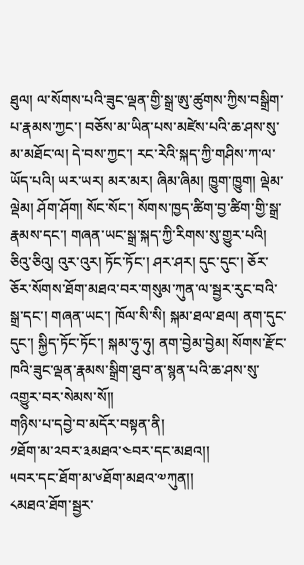ཐུལ། ལ་སོགས་པའི་ཟུང་ལྡན་གྱི་སྒྲ་ཨུ་ཚུགས་ཀྱིས་བསྒྲིག་པ་རྣམས་ཀྱང་། བཅོས་མ་ཡིན་པས་མཛེས་པའི་ཆ་ཤས་སུ་མ་མཐོང་ལ། དེ་བས་ཀྱང་། རང་རེའི་སྐད་ཀྱི་གཤིས་ཀ་ལ་ཡོད་པའི། ཡར་ཡར། མར་མར། ཞིམ་ཞིམ། ཁྱུག་ཁྱུག། ལྡེམ་ལྡེམ། ཤོག་ཤོག། སོང་སོང་། སོགས་ཁྱད་ཚིག་བྱ་ཚིག་གྱི་སྒྲ་རྣམས་དང་། གཞན་ཡང་སྒྲ་སྐད་ཀྱི་རིགས་སུ་གྱུར་པའི། ཅིའུ་ཅིའུ། འུར་འུར། ཏོང་ཏོང་། ཤར་ཤར། དུང་དུང་། ཅོར་ཅོར་སོགས་ཐོག་མཐའ་བར་གསུམ་ཀུན་ལ་སྦྱར་རུང་བའི་སྒྲ་དང་། གཞན་ཡང་། ཁོལ་སི་སི། སྐམ་ཐལ་ཐལ། ནག་དུང་དུང་། སྐྱིད་ཏོང་ཏོང་། སྐམ་ཧུ་ཧུ། ནག་བྱེམ་བྱེམ། སོགས་རྫོང་ཁའི་ཟུང་ལྡན་རྣམས་སྒྲིག་ཐུབ་ན་སྙན་པའི་ཆ་ཤས་སུ་འགྱུར་བར་སེམས་སོ།།
གཉིས་པ་དབྱེ་བ་མདོར་བསྟན་ནི།
༡ཐོག་མ་༢བར་༣མཐའ་༤བར་དང་མཐའ།།
༥བར་དང་ཐོག་མ་༦ཐོག་མཐའ་༧ཀུན།།
༨མཐའ་ཐོག་སྦྱར་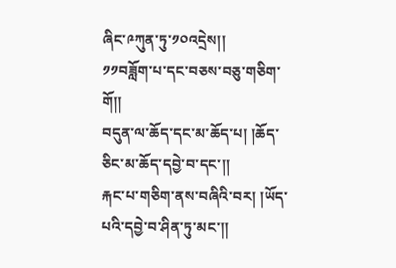ཞིང་༩ཀུན་ཏུ་༡༠འདྲེས།།
༡༡བཟློག་པ་དང་བཅས་བཅུ་གཅིག་གོ།།
བདུན་ལ་ཆོད་དང་མ་ཆོད་པ། །ཆོད་ཅིང་མ་ཆོད་དབྱེ་བ་དང་།།
རྐང་པ་གཅིག་ནས་བཞིའི་བར། །ཡོད་པའི་དབྱེ་བ་ཤིན་ཏུ་མང་།།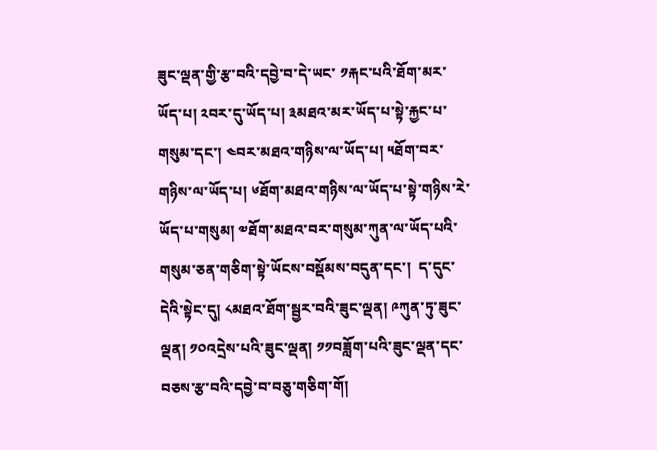ཟུང་ལྡན་གྱི་རྩ་བའི་དབྱེ་བ་དེ་ཡང་ ༡རྐང་པའི་ཐོག་མར་ཡོད་པ། ༢བར་དུ་ཡོད་པ། ༣མཐའ་མར་ཡོད་པ་སྟེ་རྐྱང་པ་གསུམ་དང་། ༤བར་མཐའ་གཉིས་ལ་ཡོད་པ། ༥ཐོག་བར་གཉིས་ལ་ཡོད་པ། ༦ཐོག་མཐའ་གཉིས་ལ་ཡོད་པ་སྟེ་གཉིས་རེ་ཡོད་པ་གསུམ། ༧ཐོག་མཐའ་བར་གསུམ་ཀུན་ལ་ཡོད་པའི་གསུམ་ཅན་གཅིག་སྟེ་ཡོངས་བསྡོམས་བདུན་དང་།  ད་དུང་དེའི་སྟེང་དུ། ༨མཐའ་ཐོག་སྦྱར་བའི་ཟུང་ལྡན། ༩ཀུན་ཏུ་ཟུང་ལྡན། ༡༠འདྲེས་པའི་ཟུང་ལྡན། ༡༡བཟློག་པའི་ཟུང་ལྡན་དང་བཅས་རྩ་བའི་དབྱེ་བ་བཅུ་གཅིག་གོ།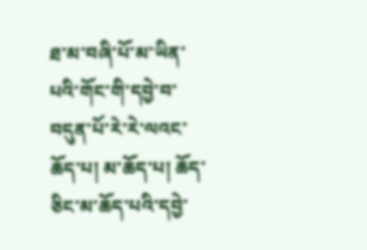ཐ་མ་བཞི་པོ་མ་ཡིན་པའི་གོང་གི་དབྱེ་བ་བདུན་པོ་རེ་རེ་ལའང་ཆོད་པ། མ་ཆོད་པ། ཆོད་ཅིང་མ་ཆོད་པའི་དབྱེ་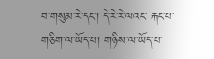བ་གསུམ་རེ་དང་། དེ་རེ་རེ་ལའང་ རྐང་པ་གཅིག་ལ་ཡོད་པ། གཉིས་ལ་ཡོད་པ་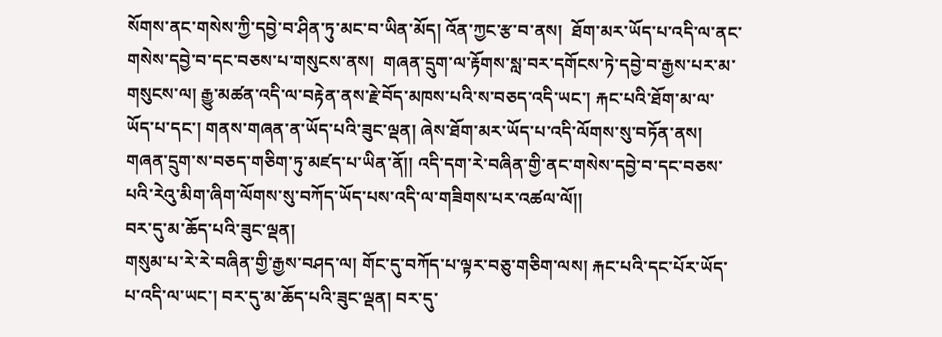སོགས་ནང་གསེས་ཀྱི་དབྱེ་བ་ཤིན་ཏུ་མང་བ་ཡིན་མོད། འོན་ཀྱང་རྩ་བ་ནས།  ཐོག་མར་ཡོད་པ་འདི་ལ་ནང་གསེས་དབྱེ་བ་དང་བཅས་པ་གསུངས་ནས།  གཞན་དྲུག་ལ་རྟོགས་སླ་བར་དགོངས་ཏེ་དབྱེ་བ་རྒྱས་པར་མ་གསུངས་ལ། རྒྱུ་མཚན་འདི་ལ་བརྟེན་ནས་རྗེ་བོད་མཁས་པའི་ས་བཅད་འདི་ཡང་། རྐང་པའི་ཐོག་མ་ལ་ཡོད་པ་དང་། གནས་གཞན་ན་ཡོད་པའི་ཟུང་ལྡན། ཞེས་ཐོག་མར་ཡོད་པ་འདི་ལོགས་སུ་བཏོན་ནས། གཞན་དྲུག་ས་བཅད་གཅིག་ཏུ་མཛད་པ་ཡིན་ནོ།། འདི་དག་རེ་བཞིན་གྱི་ནང་གསེས་དབྱེ་བ་དང་བཅས་པའི་རེའུ་མིག་ཞིག་ལོགས་སུ་བཀོད་ཡོད་པས་འདི་ལ་གཟིགས་པར་འཚལ་ལོ།།
བར་དུ་མ་ཆོད་པའི་ཟུང་ལྡན།
གསུམ་པ་རེ་རེ་བཞིན་གྱི་རྒྱས་བཤད་ལ། གོང་དུ་བཀོད་པ་ལྟར་བཅུ་གཅིག་ལས། རྐང་པའི་དང་པོར་ཡོད་པ་འདི་ལ་ཡང་། བར་དུ་མ་ཆོད་པའི་ཟུང་ལྡན། བར་དུ་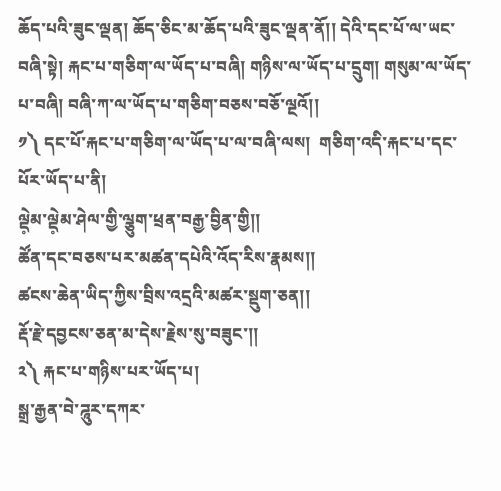ཆོད་པའི་ཟུང་ལྡན། ཆོད་ཅིང་མ་ཆོད་པའི་ཟུང་ལྡན་ནོ།། དེའི་དང་པོ་ལ་ཡང་བཞི་སྟེ། རྐང་པ་གཅིག་ལ་ཡོད་པ་བཞི། གཉིས་ལ་ཡོད་པ་དྲུག། གསུམ་ལ་ཡོད་པ་བཞི། བཞི་ཀ་ལ་ཡོད་པ་གཅིག་བཅས་བཅོ་ལྔའོ།།
༡༽ དང་པོ་རྐང་པ་གཅིག་ལ་ཡོད་པ་ལ་བཞི་ལས།  གཅིག་འདི་རྐང་པ་དང་པོར་ཡོད་པ་ནི།
ལྡེ༷མ་ལྡེ༷མ་ཤེལ་གྱི་ལྕུག་ཕྲན་བརྒྱ་བྱིན་གྱི།།
ཚོན་དང་བཅས་པར་མཚན་དཔེའི་འོད་རིས་རྣམས།།
ཚངས་ཆེན་ཡིད་ཀྱིས་བྲིས་འདྲའི་མཚར་སྡུག་ཅན།།
རྡོ་རྗེ་དབྱངས་ཅན་མ་དེས་རྗེས་སུ་བཟུང་།།
༢༽ རྐང་པ་གཉིས་པར་ཡོད་པ།
སྒྲ་རྒྱན་བེ་ཌཱུར་དཀར་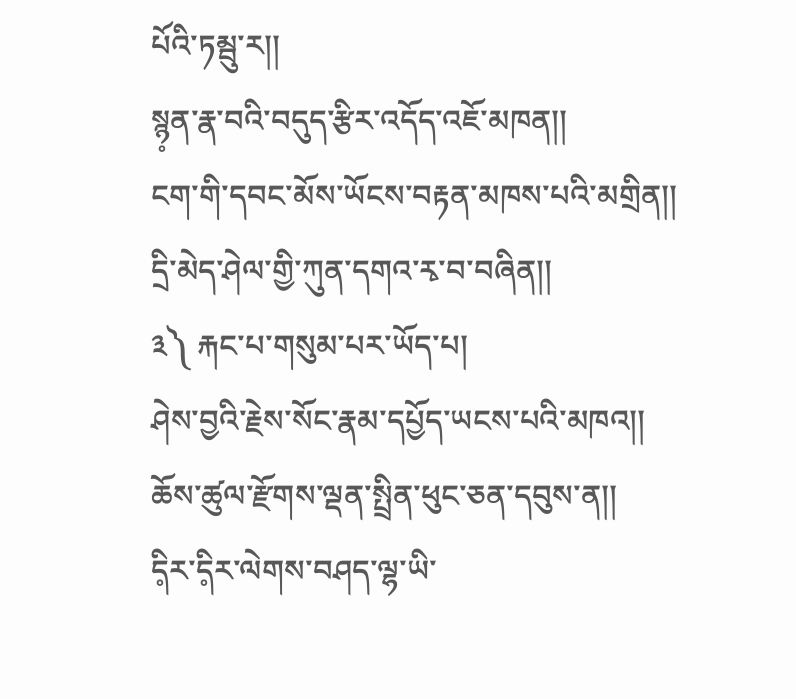པོའི་ཏམྦུ་ར།།
སྙ༷ན་རྣ་བའི་བདུད་རྩིར་འདོད་འཇོ་མཁན།།
ངག་གི་དབང་མོས་ཡོངས་བརྟན་མཁས་པའི་མགྲིན།།
དྲི་མེད་ཤེལ་གྱི་ཀུན་དགའ་རྭ་བ་བཞིན།།
༣༽ རྐང་པ་གསུམ་པར་ཡོད་པ།
ཤེས་བྱའི་རྗེས་སོང་རྣམ་དཔྱོད་ཡངས་པའི་མཁའ།།
ཆོས་ཚུལ་རྫོགས་ལྡན་སྤྲིན་ཕུང་ཅན་དབུས་ན།།
དི༷ར་དི༷ར་ལེགས་བཤད་ལྷ་ཡི་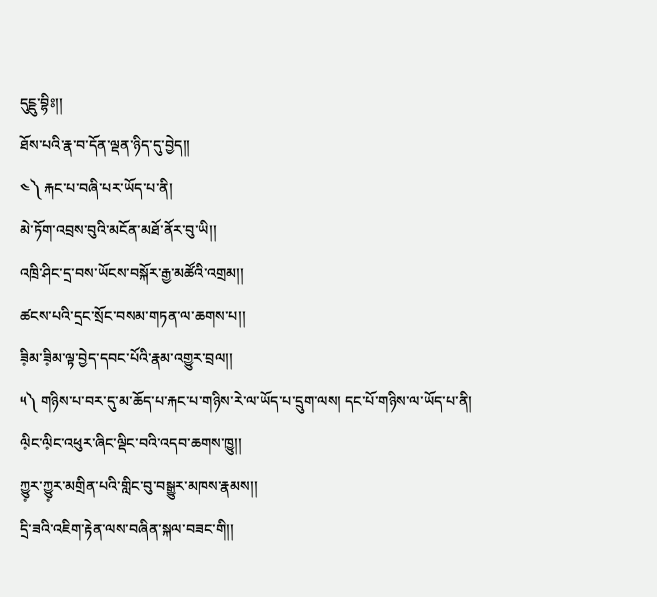དུངྡུ་བྷིཿ།།
ཐོས་པའི་རྣ་བ་དོན་ལྡན་ཉིད་དུ་བྱེད།།
༤༽ རྐང་པ་བཞི་པར་ཡོད་པ་ནི།
མེ་ཏོག་འབྲས་བུའི་མངོན་མཐོ་ནོར་བུ་ཡི།།
འཁྲི་ཤིང་དྲ་བས་ཡོངས་བསྐོར་རྒྱ་མཚོའི་འགྲམ།།
ཚངས་པའི་དྲང་སྲོང་བསམ་གཏན་ལ་ཆགས་པ།།
ཟི༷མ་ཟི༷མ་ལྟ་བྱེད་དབང་པོའི་རྣམ་འགྱུར་བྲལ།།
༥༽ གཉིས་པ་བར་དུ་མ་ཆོད་པ་རྐང་པ་གཉིས་རེ་ལ་ཡོད་པ་དྲུག་ལས། དང་པོ་གཉིས་ལ་ཡོད་པ་ནི།
ལི༷ང་ལི༷ང་འཕུར་ཞིང་ལྡིང་བའི་འདབ་ཆགས་ཁྱུ།།
ཀྱུ༷ར་ཀྱུ༷ར་མགྲིན་པའི་གླིང་བུ་བསྒྱུར་མཁས་རྣམས།།
དྲི་ཟའི་འཇིག་རྟེན་ལས་བཞིན་སྐལ་བཟང་གི།།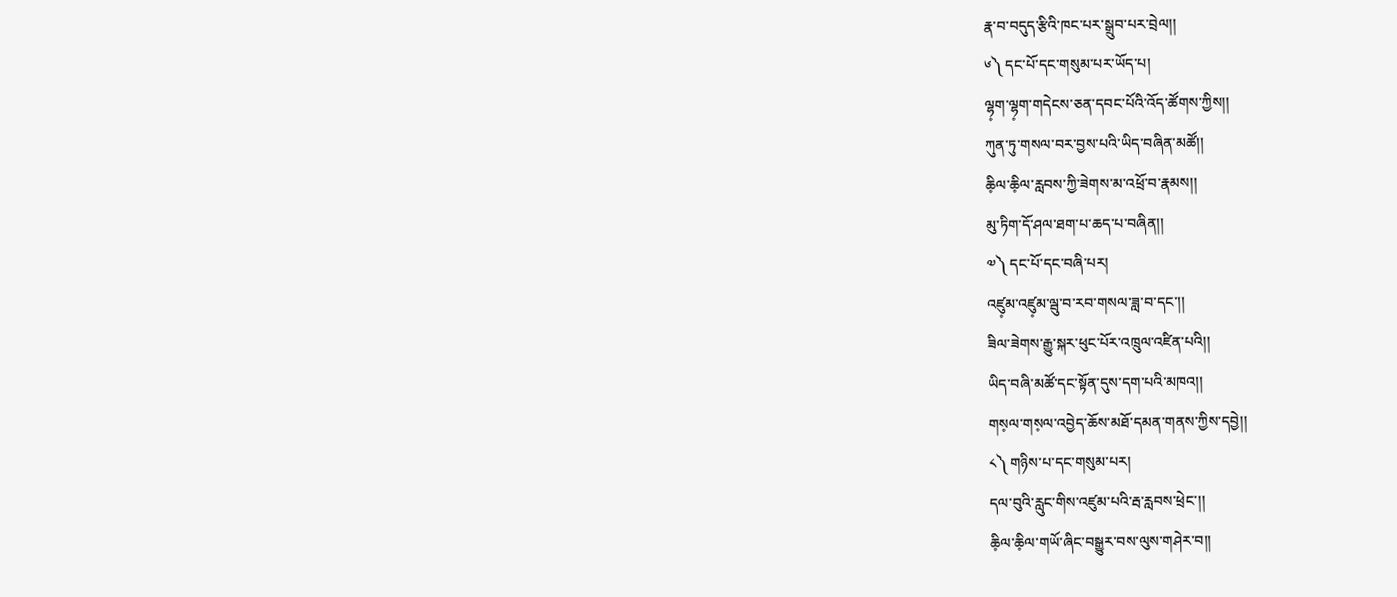རྣ་བ་བདུད་རྩིའི་ཁང་པར་སྒྲུབ་པར་བྲེལ།།
༦༽ དང་པོ་དང་གསུམ་པར་ཡོད་པ།
ལྷ༷ག་ལྷ༷ག་གདེངས་ཅན་དབང་པོའི་འོད་ཚོགས་ཀྱིས།།
ཀུན་ཏུ་གསལ་བར་བྱས་པའི་ཡིད་བཞིན་མཚོ།།
ཆི༷ལ་ཆི༷ལ་རླབས་ཀྱི་ཟེགས་མ་འཕྲོ་བ་རྣམས།།
མུ་ཏིག་དོ་ཤལ་ཐག་པ་ཆད་པ་བཞིན།།
༧༽ དང་པོ་དང་བཞི་པར།
འཛུ༷མ་འཛུ༷མ་ལྦུ་བ་རབ་གསལ་ཟླ་བ་དང་།།
ཟིལ་ཟེགས་རྒྱུ་སྐར་ཕུང་པོར་འཁྲུལ་འཛིན་པའི།།
ཡིད་བཞི་མཚོ་དང་སྟོན་དུས་དག་པའི་མཁའ།།
གས༷ལ་གས༷ལ་འབྱེད་ཆོས་མཐོ་དམན་གནས་ཀྱིས་དབྱེ།།
༨༽ གཉིས་པ་དང་གསུམ་པར།
དལ་བུའི་རླུང་གིས་འཛུམ་པའི་རྦ་རླབས་ཕྲེང་།།
ཆི༷ལ་ཆི༷ལ་གཡོ་ཞིང་བསྒྱུར་བས་ལུས་གཤེར་བ།།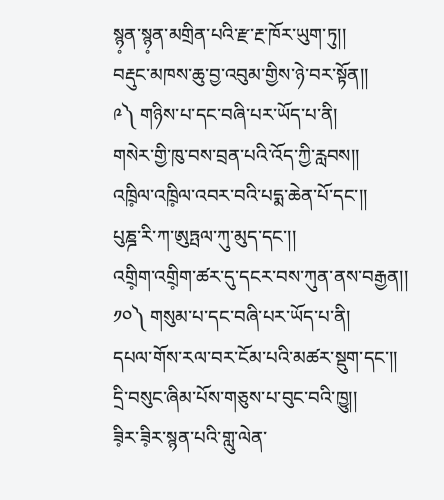སྙ༷ན་སྙ༷ན་མགྲིན་པའི་རྫ་རྔ་ཁོར་ཡུག་ཏུ།།
བརྡུང་མཁས་ཆུ་བྱ་འབུམ་གྱིས་ཉེ་བར་སྟོན།།
༩༽ གཉིས་པ་དང་བཞི་པར་ཡོད་པ་ནི།
གསེར་གྱི་ཁུ་བས་བྲན་པའི་འོད་ཀྱི་རླབས།།
འཁྲི༷ལ་འཁྲི༷ལ་འབར་བའི་པདྨ་ཆེན་པོ་དང་།།
པུཎྜ་རི་ཀ་ཨུཏྤལ་ཀུ་མུད་དང་།།
འགྲི༷ག་འགྲི༷ག་ཚར་དུ་དངར་བས་ཀུན་ནས་བརྒྱན།།
༡༠༽ གསུམ་པ་དང་བཞི་པར་ཡོད་པ་ནི།
དཔལ་གོས་རལ་བར་ངོམ་པའི་མཚར་སྡུག་དང་།།
དྲི་བསུང་ཞིམ་པོས་གཅུས་པ་བུང་བའི་ཁྱུ།།
ཟི༷ར་ཟི༷ར་སྙན་པའི་གླུ་ལེན་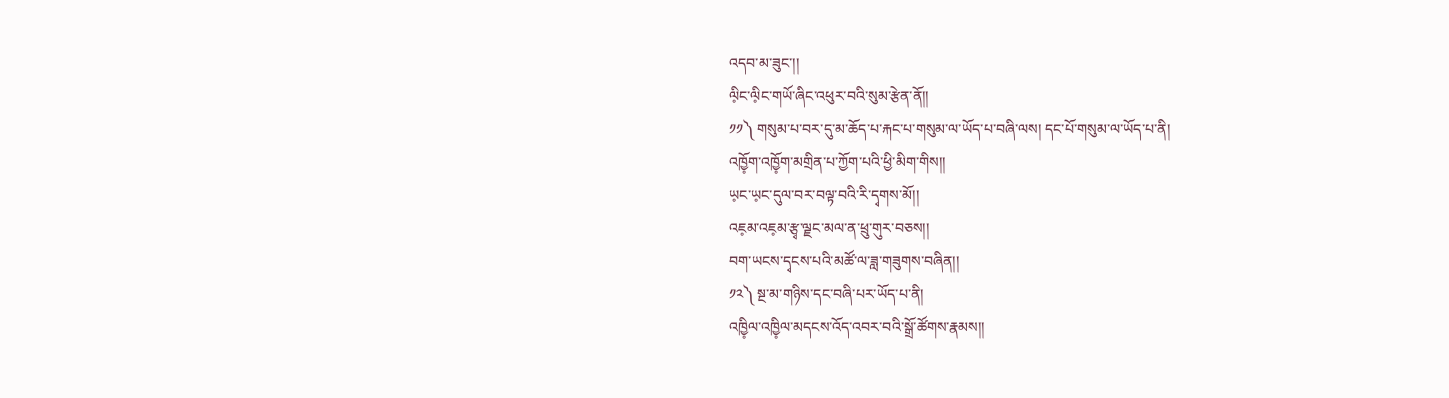འདབ་མ་ཟུང་།།
ལི༷ང་ལི༷ང་གཡོ་ཞིང་འཕུར་བའི་སུམ་རྩེན་ནོ།།
༡༡༽ གསུམ་པ་བར་དུ་མ་ཆོད་པ་རྐང་པ་གསུམ་ལ་ཡོད་པ་བཞི་ལས། དང་པོ་གསུམ་ལ་ཡོད་པ་ནི།
འཁྱོ༷ག་འཁྱོ༷ག་མགྲིན་པ་ཀྱོག་པའི་ཕྱི་མིག་གིས།།
ཡ༷ང་ཡ༷ང་དུལ་བར་བལྟ་བའི་རི་དྭགས་མོ།།
འཇ༷མ་འཇ༷མ་རྩྭ་ལྗང་མལ་ན་ཕྲུ་གུར་བཅས།།
བག་ཡངས་དྭངས་པའི་མཚོ་ལ་ཟླ་གཟུགས་བཞིན།།
༡༢༽ སྔ་མ་གཉིས་དང་བཞི་པར་ཡོད་པ་ནི།
འཁྱི༷ལ་འཁྱི༷ལ་མདངས་འོད་འབར་བའི་སྒྲོ་ཚོགས་རྣམས།།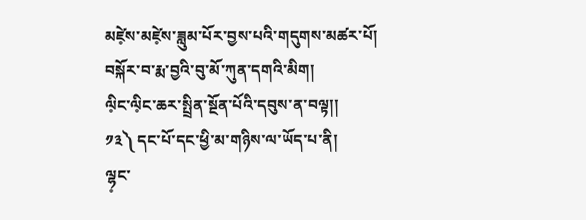མཛེ༷ས་མཛེ༷ས་ཟླུམ་པོར་བྱས་པའི་གདུགས་མཚར་པོ།
བསྐོར་བ་རྨ་བྱའི་བུ་མོ་ཀུན་དགའི་མིག།
ལི༷ང་ལི༷ང་ཆར་སྤྲིན་སྔོན་པོའི་དབུས་ན་བལྟ།།
༡༣༽ དང་པོ་དང་ཕྱི་མ་གཉིས་ལ་ཡོད་པ་ནི།
ལྷ༷ང་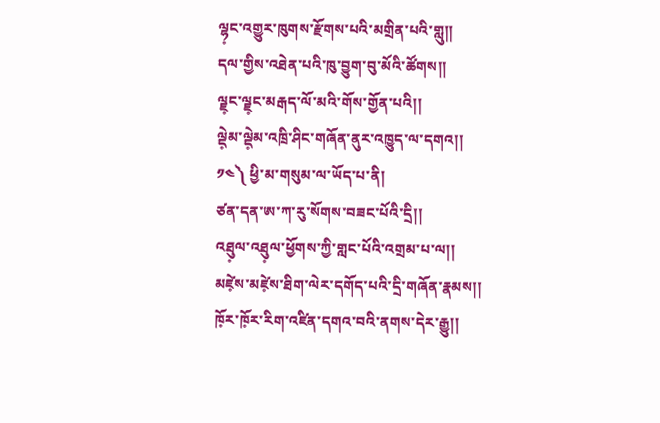ལྷ༷ང་འགྱུར་ཁུགས་རྫོགས་པའི་མགྲིན་པའི་གླུ།།
དལ་གྱིས་འཐེན་པའི་ཁུ་བྱུག་བུ་མོའི་ཚོགས།།
ལྗ༷ང་ལྗ༷ང་མརྒད་ལོ་མའི་གོས་གྱོན་པའི།།
ལྡེ༷མ་ལྡེ༷མ་འཁྲི་ཤིང་གཞོན་ནུར་འཁྱུད་ལ་དགའ།།
༡༤༽ ཕྱི་མ་གསུམ་ལ་ཡོད་པ་ནི།
ཙན་དན་ཨ་ཀ་རུ་སོགས་བཟང་པོའི་དྲི།།
འཐུ༷ལ་འཐུ༷ལ་ཕྱོགས་ཀྱི་གླང་པོའི་འགྲམ་པ་ལ།།
མཛེ༷ས་མཛེ༷ས་ཐིག་ལེར་དགོད་པའི་དྲི་གཞོན་རྣམས།།
ཁོ༷ར་ཁོ༷ར་རིག་འཛིན་དགའ་བའི་ནགས་དེར་རྒྱུ།།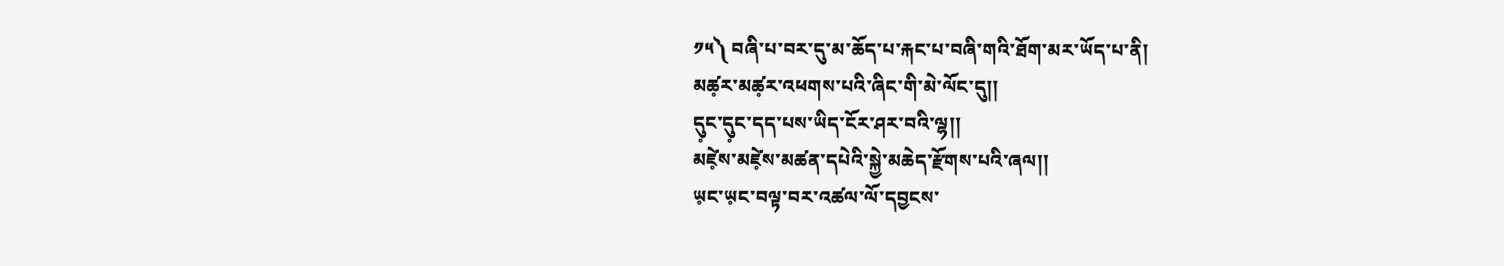༡༥༽ བཞི་པ་བར་དུ་མ་ཆོད་པ་རྐང་པ་བཞི་གའི་ཐོག་མར་ཡོད་པ་ནི།
མཚ༷ར་མཚ༷ར་འཕགས་པའི་ཞིང་གི་མེ་ལོང་དུ།།
དུ༷ང་དུ༷ང་དད་པས་ཡིད་ངོར་ཤར་བའི་ལྷ།།
མཛེ༷ས་མཛེ༷ས་མཚན་དཔེའི་སྐྱེ་མཆེད་རྫོགས་པའི་ཞལ།།
ཡ༷ང་ཡ༷ང་བལྟ་བར་འཚལ་ལོ་དབྱངས་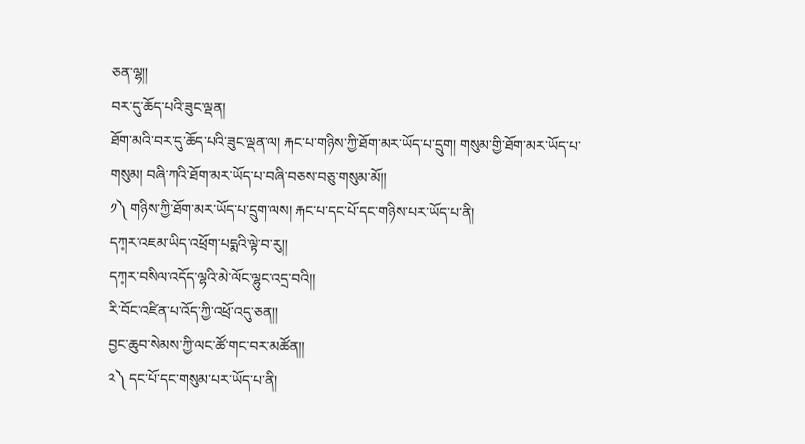ཅན་ལྷ།།
བར་དུ་ཆོད་པའི་ཟུང་ལྡན།
ཐོག་མའི་བར་དུ་ཆོད་པའི་ཟུང་ལྡན་ལ། རྐང་པ་གཉིས་ཀྱི་ཐོག་མར་ཡོད་པ་དྲུག། གསུམ་གྱི་ཐོག་མར་ཡོད་པ་གསུམ། བཞི་ཀའི་ཐོག་མར་ཡོད་པ་བཞི་བཅས་བཅུ་གསུམ་མོ།།
༡༽ གཉིས་ཀྱི་ཐོག་མར་ཡོད་པ་དྲུག་ལས། རྐང་པ་དང་པོ་དང་གཉིས་པར་ཡོད་པ་ནི།
དཀ༷ར་འཇམ་ཡིད་འཕྲོག་པདྨའི་ལྟེ་བ་རུ།།
དཀ༷ར་བསིལ་འདོད་ལྷའི་མེ་ལོང་ལྷུང་འདྲ་བའི།།
རི་བོང་འཛིན་པ་འོད་ཀྱི་འཕྲོ་འདུ་ཅན།།
བྱང་ཆུབ་སེམས་ཀྱི་ལང་ཚོ་གང་བར་མཚོན།།
༢༽ དང་པོ་དང་གསུམ་པར་ཡོད་པ་ནི།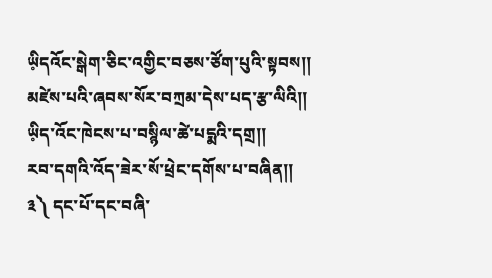ཡི༷དའོང་སྒེག་ཅིང་འགྱིང་བཅས་ཙོག་པུའི་སྟབས།།
མཛེས་པའི་ཞབས་སོར་བཀྲམ་དེས་པད་རྩ་ལིའི།།
ཡི༷ད་འོང་ཁེངས་པ་བསྙིལ་ཚེ་པདྨའི་དགྲ།།
རབ་དགའི་འོད་ཟེར་སོ་ཕྲེང་དགོས་པ་བཞིན།།
༣༽ དང་པོ་དང་བཞི་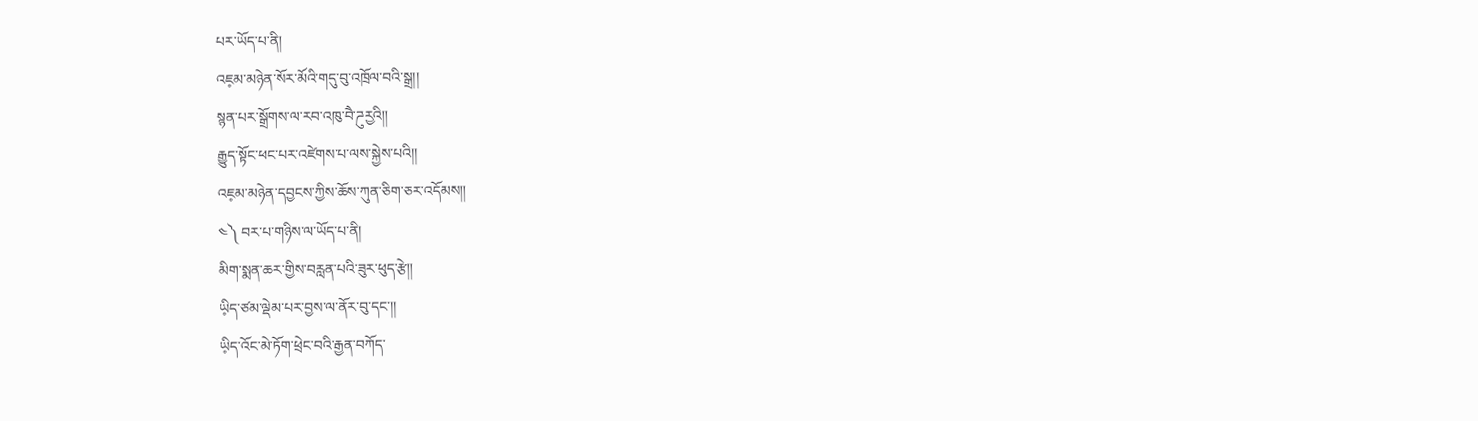པར་ཡོད་པ་ནི།
འཇ༷མ་མཉེན་སོར་མོའི་གདུ་བུ་འཁྲོལ་བའི་སྒྲ།།
སྙན་པར་སྒྲོགས་ལ་རབ་འཁུ་བཻ་ཌུརྱའི།།
རྒྱུད་སྟོང་ཕང་པར་འཛེགས་པ་ལས་སྐྱེས་པའི།།
འཇ༷མ་མཉེན་དབྱངས་ཀྱིས་ཆོས་ཀུན་ཅིག་ཅར་འདོམས།།
༤༽ བར་པ་གཉིས་ལ་ཡོད་པ་ནི།
མིག་སྨན་ཆར་གྱིས་བརླན་པའི་ཟུར་ཕུད་རྩེ།།
ཡི༷ད་ཙམ་ལྡེམ་པར་བྱས་ལ་ནོར་བུ་དང་།།
ཡི༷ད་འོང་མེ་ཏོག་ཕྲེང་བའི་རྒྱན་བཀོད་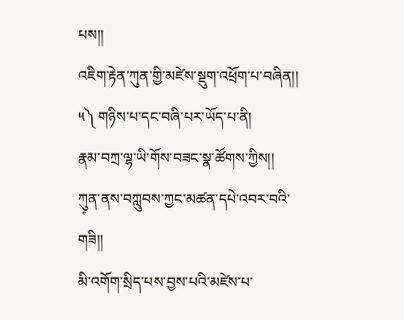པས།།
འཇིག་རྟེན་ཀུན་གྱི་མཛེས་སྡུག་འཕྲོག་པ་བཞིན།།
༥༽ གཉིས་པ་དང་བཞི་པར་ཡོད་པ་ནི།
རྣམ་བཀྲ་ལྷ་ཡི་གོས་བཟང་སྣ་ཚོགས་ཀྱིས།།
ཀུ༷ན་ནས་བཀླུབས་ཀྱང་མཚན་དཔེ་འབར་བའི་གཟི།།
མི་འགོག་སྲིད་པས་བྱས་པའི་མཛེས་པ་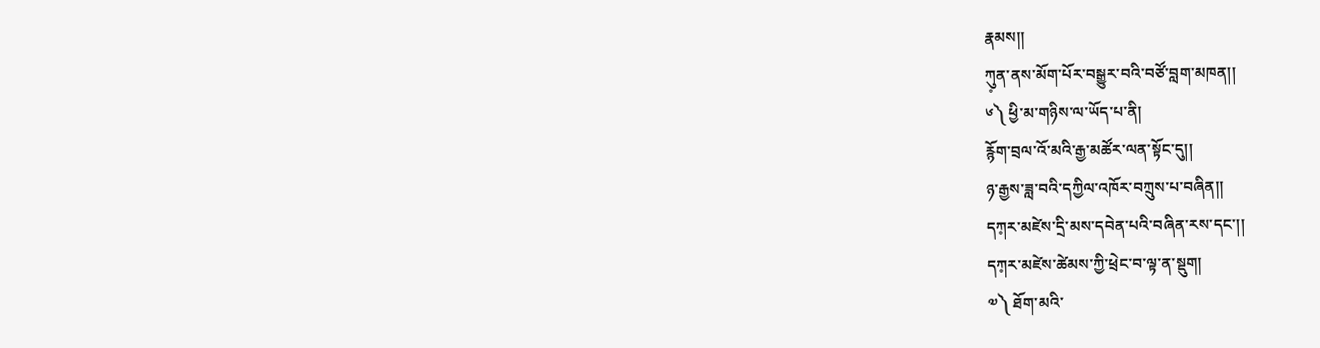རྣམས།།
ཀུ༷ན་ནས་མོག་པོར་བསྒྱུར་བའི་བཙོ་བླག་མཁན།།
༦༽ ཕྱི་མ་གཉིས་ལ་ཡོད་པ་ནི།
རྙོག་བྲལ་འོ་མའི་རྒྱ་མཚོར་ལན་སྟོང་དུ།།
ཉ་རྒྱས་ཟླ་བའི་དཀྱིལ་འཁོར་བཀྲུས་པ་བཞིན།།
དཀ༷ར་མཛེས་དྲི་མས་དབེན་པའི་བཞིན་རས་དང་།།
དཀ༷ར་མཛེས་ཚེམས་ཀྱི་ཕྲེང་བ་ལྟ་ན་སྡུག།
༧༽ ཐོག་མའི་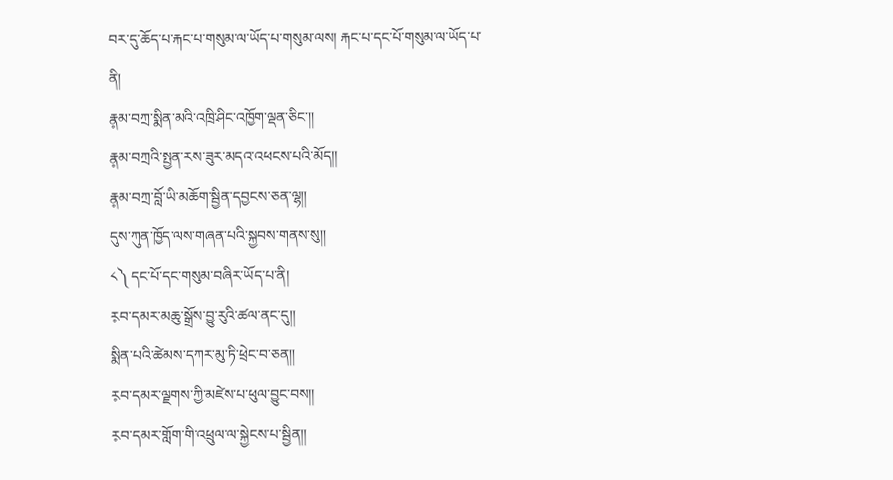བར་དུ་ཆོད་པ་རྐང་པ་གསུམ་ལ་ཡོད་པ་གསུམ་ལས། རྐང་པ་དང་པོ་གསུམ་ལ་ཡོད་པ་ནི།
རྣ༷མ་བཀྲ་སྨིན་མའི་འཁྲི་ཤིང་འཁྱོག་ལྡན་ཅིང་།།
རྣ༷མ་བཀྲའི་སྤྱན་རས་ཟུར་མདའ་འཕངས་པའི་མོད།།
རྣ༷མ་བཀྲ་བློ་ཡི་མཆོག་སྦྱིན་དབྱངས་ཅན་ལྷ།།
དུས་ཀུན་ཁྱོད་ལས་གཞན་པའི་སྐྱབས་གནས་སུ།།
༨༽ དང་པོ་དང་གསུམ་བཞིར་ཡོད་པ་ནི།
ར༷བ་དམར་མཆུ་སྒྲོས་བྱུ་རུའི་ཚལ་ནང་དུ།།
སྨིན་པའི་ཚེམས་དཀར་མུ་ཏི་ཕྲེང་བ་ཅན།།
ར༷བ་དམར་ལྗགས་ཀྱི་མཛེས་པ་ཕུལ་བྱུང་བས།།
ར༷བ་དམར་གློག་གི་འཕྲུལ་ལ་སྐྱེངས་པ་སྦྱིན།།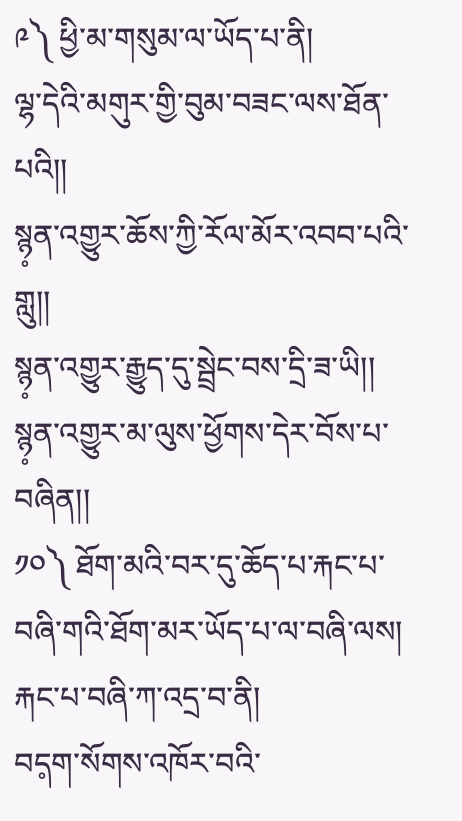༩༽ ཕྱི་མ་གསུམ་ལ་ཡོད་པ་ནི།
ལྷ་དེའི་མགུར་གྱི་བུམ་བཟང་ལས་ཐོན་པའི།།
སྙ༷ན་འགྱུར་ཆོས་ཀྱི་རོལ་མོར་འབབ་པའི་གླུ།།
སྙ༷ན་འགྱུར་རྒྱུད་དུ་སྦྲེང་བས་དྲི་ཟ་ཡི།།
སྙ༷ན་འགྱུར་མ་ལུས་ཕྱོགས་དེར་བོས་པ་བཞིན།།
༡༠༽ ཐོག་མའི་བར་དུ་ཆོད་པ་རྐང་པ་བཞི་གའི་ཐོག་མར་ཡོད་པ་ལ་བཞི་ལས། རྐང་པ་བཞི་ཀ་འདྲ་བ་ནི།
བད༷ག་སོགས་འཁོར་བའི་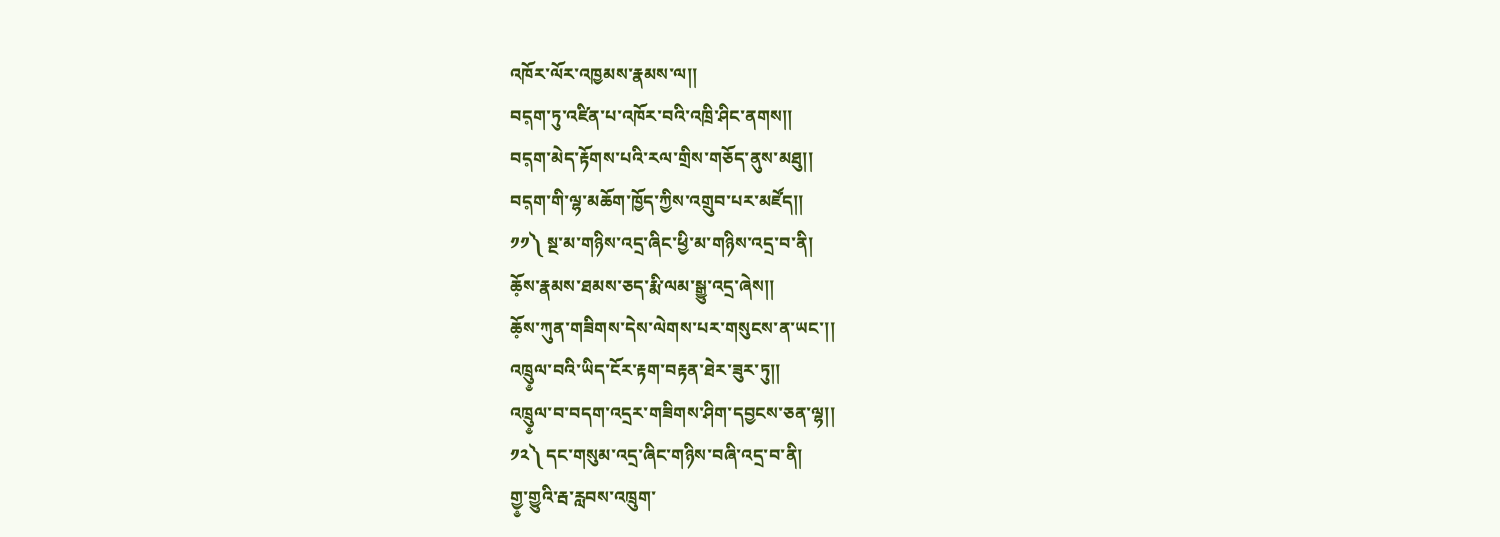འཁོར་ལོར་འཁྱམས་རྣམས་ལ།།
བད༷ག་ཏུ་འཛིན་པ་འཁོར་བའི་འཁྲི་ཤིང་ནགས།།
བད༷ག་མེད་རྟོགས་པའི་རལ་གྲིས་གཅོད་ནུས་མཐུ།།
བད༷ག་གི་ལྷ་མཆོག་ཁྱོད་ཀྱིས་འགྲུབ་པར་མཛོད།།
༡༡༽ སྔ་མ་གཉིས་འདྲ་ཞིང་ཕྱི་མ་གཉིས་འདྲ་བ་ནི།
ཆོ༷ས་རྣམས་ཐམས་ཅད་རྨི་ལམ་སྒྱུ་འདྲ་ཞེས།།
ཆོ༷ས་ཀུན་གཟིགས་དེས་ལེགས་པར་གསུངས་ན་ཡང་།།
འཁྲུ༵ལ་བའི་ཡིད་ངོར་རྟག་བརྟན་ཐེར་ཟུར་ཏུ།།
འཁྲུ༵ལ་བ་བདག་འདྲར་གཟིགས་ཤིག་དབྱངས་ཅན་ལྷ།།
༡༢༽ དང་གསུམ་འདྲ་ཞིང་གཉིས་བཞི་འདྲ་བ་ནི།
གྱ༵་གྱུའི་རྦ་རླབས་འཁྲུག་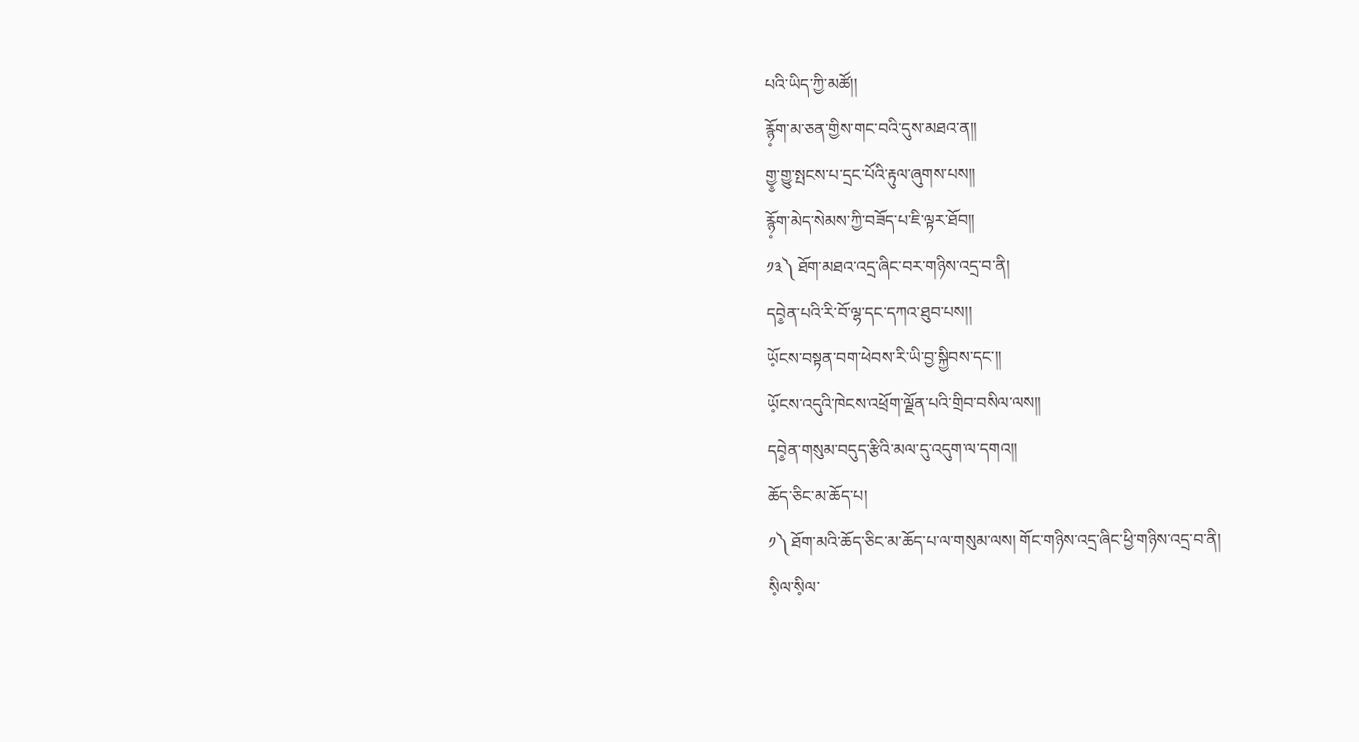པའི་ཡིད་ཀྱི་མཚོ།།
རྙོ༷ག་མ་ཅན་གྱིས་གང་བའི་དུས་མཐའ་ན།།
གྱ༵་གྱུ་སྤངས་པ་དྲང་པོའི་རྟུལ་ཞུགས་པས།།
རྙོ༷ག་མེད་སེམས་ཀྱི་བཟོད་པ་ཇི་ལྟར་ཐོབ།།
༡༣༽ ཐོག་མཐའ་འདྲ་ཞིང་བར་གཉིས་འདྲ་བ་ནི།
དབེ༵ན་པའི་རི་བོ་ལྷ་དང་དཀའ་ཐུབ་པས།།
ཡོ༷ངས་བསྟན་བག་ཕེབས་རི་ཡི་བྱ་སྐྱིབས་དང་།།
ཡོ༷ངས་འདུའི་ཁེངས་འཕྲོག་ལྗོན་པའི་གྲིབ་བསིལ་ལས།།
དབེ༵ན་གསུམ་བདུད་རྩིའི་མལ་དུ་འདུག་ལ་དགའ།།
ཆོད་ཅིང་མ་ཆོད་པ།
༡༽ ཐོག་མའི་ཆོད་ཅིང་མ་ཆོད་པ་ལ་གསུམ་ལས། གོང་གཉིས་འདྲ་ཞིང་ཕྱི་གཉིས་འདྲ་བ་ནི།
སི༷ལ་སི༷ལ་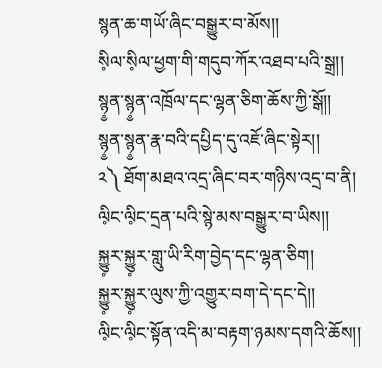སྙན་ཆ་གཡོ་ཞིང་བསྒྱུར་བ་མོས།།
སི༷ལ་སི༷ལ་ཕྱག་གི་གདུབ་ཀོར་འཐབ་པའི་སྒྲ།།
སྙ༵ན་སྙ༵ན་འཁྲོལ་དང་ལྷན་ཅིག་ཆོས་ཀྱི་སྒོ།།
སྙ༵ན་སྙ༵ན་རྣ་བའི་དཔྱིད་དུ་འཇོ་ཞིང་སྟེར།།
༢༽ ཐོག་མཐའ་འདྲ་ཞིང་བར་གཉིས་འདྲ་བ་ནི།
ལི༷ང་ལི༷ང་དྲན་པའི་སྙེ་མས་བསྒྱུར་བ་ཡིས།།
སྐྱུ༷ར་སྐྱུ༷ར་གླུ་ཡི་རིག་བྱེད་དང་ལྷན་ཅིག།
སྐྱུ༷ར་སྐྱུ༷ར་ལུས་ཀྱི་འགྱུར་བག་དེ་དང་དེ།།
ལི༷ང་ལི༷ང་སྟོན་འདི་མ་བརྟག་ཉམས་དགའི་ཆོས།།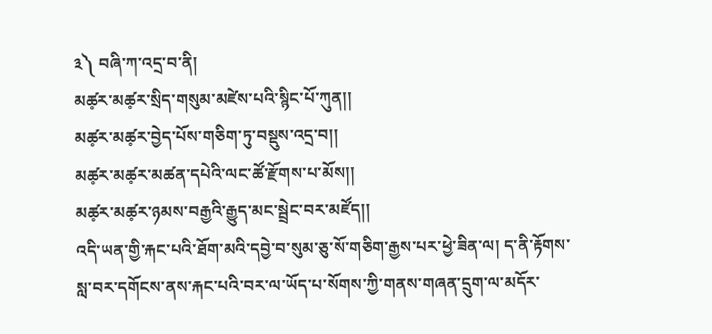༣༽ བཞི་ཀ་འདྲ་བ་ནི།
མཚ༷ར་མཚ༷ར་སྲིད་གསུམ་མཛེས་པའི་སྙིང་པོ་ཀུན།།
མཚ༷ར་མཚ༷ར་བྱེད་པོས་གཅིག་ཏུ་བསྡུས་འདྲ་བ།།
མཚ༷ར་མཚ༷ར་མཚན་དཔེའི་ལང་ཚོ་རྫོགས་པ་མོས།།
མཚ༷ར་མཚ༷ར་ཉམས་བརྒྱའི་རྒྱུད་མང་སྦྲེང་བར་མཛོད།།
འདི་ཡན་གྱི་རྐང་པའི་ཐོག་མའི་དབྱེ་བ་སུམ་ཅུ་སོ་གཅིག་རྒྱས་པར་ཕྱེ་ཟིན་ལ། ད་ནི་རྟོགས་སླ་བར་དགོངས་ནས་རྐང་པའི་བར་ལ་ཡོད་པ་སོགས་ཀྱི་གནས་གཞན་དྲུག་ལ་མདོར་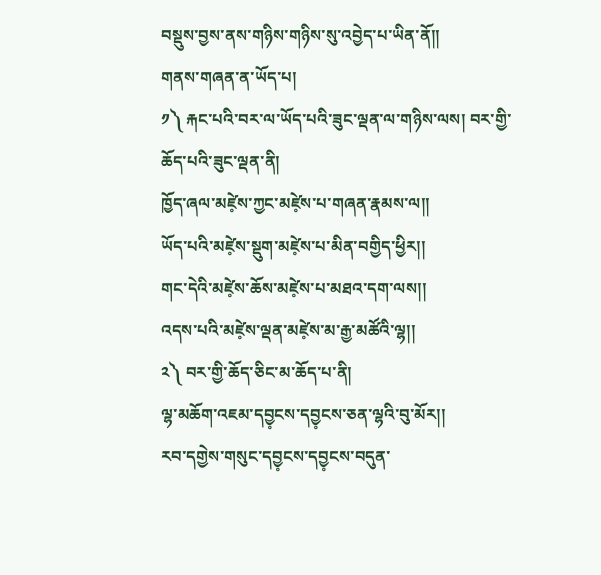བསྡུས་བྱས་ནས་གཉིས་གཉིས་སུ་འབྱེད་པ་ཡིན་ནོ།།
གནས་གཞན་ན་ཡོད་པ།
༡༽ རྐང་པའི་བར་ལ་ཡོད་པའི་ཟུང་ལྡན་ལ་གཉིས་ལས། བར་གྱི་ཆོད་པའི་ཟུང་ལྡན་ནི།
ཁྱོད་ཞལ་མཛེ༷ས་ཀྱང་མཛེ༷ས་པ་གཞན་རྣམས་ལ།།
ཡོད་པའི་མཛེ༷ས་སྡུག་མཛེ༷ས་པ་མིན་བགྱིད་ཕྱིར།།
གང་དེའི་མཛེ༷ས་ཆོས་མཛེ༷ས་པ་མཐའ་དག་ལས།།
འདས་པའི་མཛེ༷ས་ལྡན་མཛེ༷ས་མ་རྒྱ་མཚོའི་ལྷ།།
༢༽ བར་གྱི་ཆོད་ཅིང་མ་ཆོད་པ་ནི།
ལྷ་མཆོག་འཇམ་དབྱ༷ངས་དབྱ༷ངས་ཅན་ལྷའི་བུ་མོར།།
རབ་དགྱེས་གསུང་དབྱ༷ངས་དབྱ༷ངས་བདུན་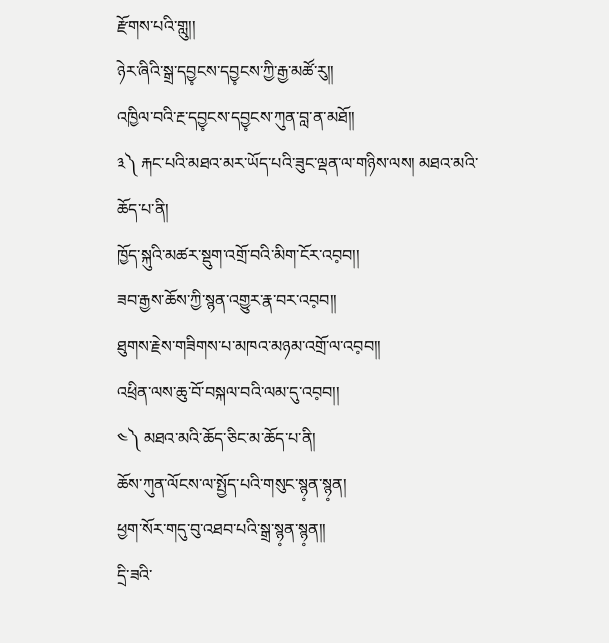རྫོགས་པའི་གླུ།།
ཉེར་ཞིའི་སྒྲ་དབྱ༷ངས་དབྱ༷ངས་ཀྱི་རྒྱ་མཚོ་རུ།།
འཁྱིལ་བའི་རྔ་དབྱ༷ངས་དབྱ༷ངས་ཀུན་བླ་ན་མཐོ།།
༣༽ རྐང་པའི་མཐའ་མར་ཡོད་པའི་ཟུང་ལྡན་ལ་གཉིས་ལས། མཐའ་མའི་ཆོད་པ་ནི།
ཁྱོད་སྐུའི་མཚར་སྡུག་འགྲོ་བའི་མིག་ངོར་འབ༷བ།།
ཟབ་རྒྱས་ཆོས་ཀྱི་སྙན་འགྱུར་རྣ་བར་འབ༷བ།།
ཐུགས་རྗེས་གཟིགས་པ་མཁའ་མཉམ་འགྲོ་ལ་འབ༷བ།།
འཕྲིན་ལས་ཆུ་བོ་བསྐལ་བའི་ལམ་དུ་འབ༷བ།།
༤༽ མཐའ་མའི་ཆོད་ཅིང་མ་ཆོད་པ་ནི།
ཆོས་ཀུན་ལོངས་ལ་སྤྱོད་པའི་གསུང་སྙ༷ན་སྙ༷ན།
ཕྱག་སོར་གདུ་བུ་འཐབ་པའི་སྒྲ་སྙ༷ན་སྙ༷ན།།
དྲི་ཟའི་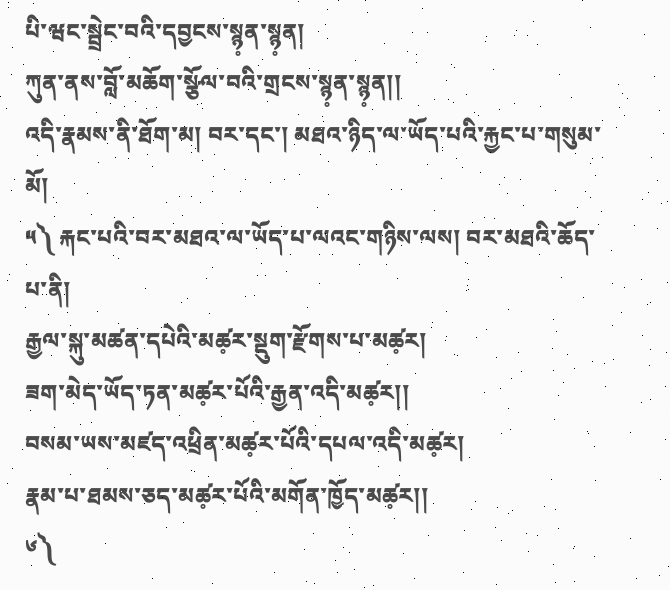པི་ཝང་སྦྲེང་བའི་དབྱངས་སྙ༷ན་སྙ༷ན།
ཀུན་ནས་བློ་མཆོག་སྩོལ་བའི་གྲངས་སྙ༷ན་སྙ༷ན།།
འདི་རྣམས་ནི་ཐོག་མ། བར་དང་། མཐའ་ཉིད་ལ་ཡོད་པའི་རྐྱང་པ་གསུམ་མོ།
༥༽ རྐང་པའི་བར་མཐའ་ལ་ཡོད་པ་ལའང་གཉིས་ལས། བར་མཐའི་ཆོད་པ་ནི།
རྒྱལ་སྐུ་མཚན་དཔེའི་མཚ༷ར་སྡུག་རྫོགས་པ་མཚ༷ར།
ཟག་མེད་ཡོད་ཏན་མཚ༷ར་པོའི་རྒྱན་འདི་མཚ༷ར།།
བསམ་ཡས་མཛད་འཕྲིན་མཚ༷ར་པོའི་དཔལ་འདི་མཚ༷ར།
རྣམ་པ་ཐམས་ཅད་མཚ༷ར་པོའི་མགོན་ཁྱོད་མཚ༷ར།།
༦༽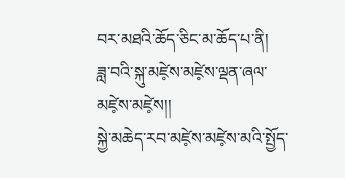བར་མཐའི་ཆོད་ཅིང་མ་ཆོད་པ་ནི།
ཟླ་བའི་སྐུ་མཛེ༷ས་མཛེ༷ས་ལྡན་ཞལ་མཛེ༷ས་མཛེ༷ས།།
སྐྱེ་མཆེད་རབ་མཛེ༷ས་མཛེ༷ས་མའི་སྤྱོད་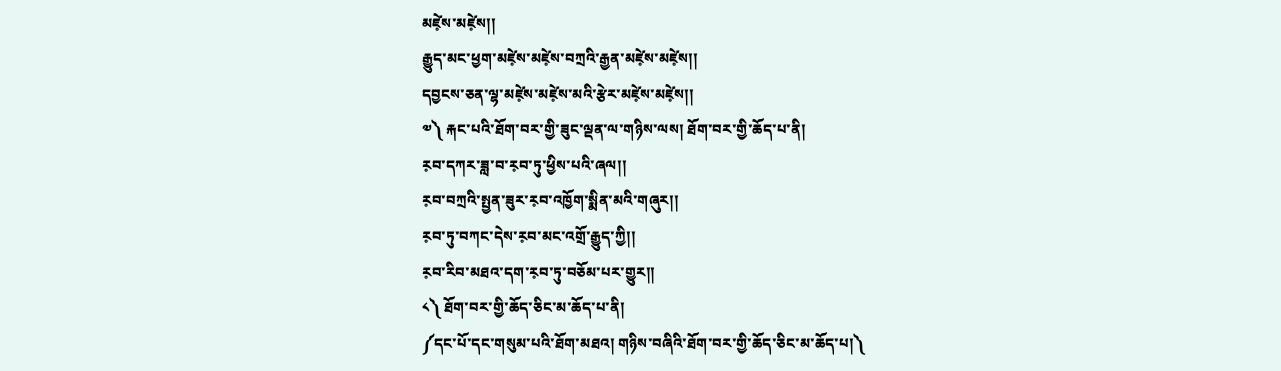མཛེ༷ས་མཛེ༷ས།།
རྒྱུད་མང་ཕྱག་མཛེ༷ས་མཛེ༷ས་བཀྲའི་རྒྱན་མཛེ༷ས་མཛེ༷ས།།
དབྱངས་ཅན་ལྷ་མཛེ༷ས་མཛེ༷ས་མའི་རྩེར་མཛེ༷ས་མཛེ༷ས།།
༧༽ རྐང་པའི་ཐོག་བར་གྱི་ཟུང་ལྡན་ལ་གཉིས་ལས། ཐོག་བར་གྱི་ཆོད་པ་ནི།
ར༷བ་དཀར་ཟླ་བ་ར༷བ་ཏུ་ཕྱིས་པའི་ཞལ།།
ར༷བ་བཀྲའི་སྤྱན་ཟུར་ར༷བ་འཁྱོག་སྨིན་མའི་གཞུར།།
ར༷བ་ཏུ་བཀང་དེས་ར༷བ་མང་འགྲོ་རྒྱུད་ཀྱི།།
ར༷བ་རིབ་མཐའ་དག་ར༷བ་ཏུ་བཅོམ་པར་གྱུར།།
༨༽ ཐོག་བར་གྱི་ཆོད་ཅིང་མ་ཆོད་པ་ནི།
༼དང་པོ་དང་གསུམ་པའི་ཐོག་མཐའ། གཉིས་བཞིའི་ཐོག་བར་གྱི་ཆོད་ཅིང་མ་ཆོད་པ།༽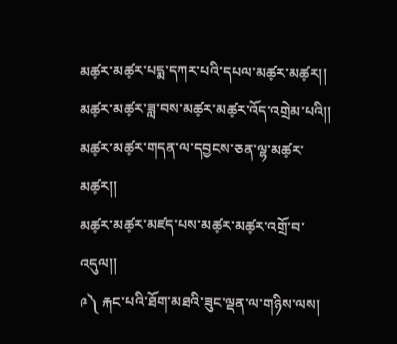མཚ༷ར་མཚ༷ར་པདྨ་དཀར་པའི་དཔལ་མཚ༷ར་མཚ༷ར།།
མཚ༷ར་མཚ༷ར་ཟླ་བས་མཚ༷ར་མཚ༷ར་འོད་འགྲེམ་པའི།།
མཚ༷ར་མཚ༷ར་གདན་ལ་དབྱངས་ཅན་ལྷ་མཚ༷ར་མཚ༷ར།།
མཚ༷ར་མཚ༷ར་མཛད་པས་མཚ༷ར་མཚ༷ར་འགྲོ་བ་འདུལ།།
༩༽ རྐང་པའི་ཐོག་མཐའི་ཟུང་ལྡན་ལ་གཉིས་ལས།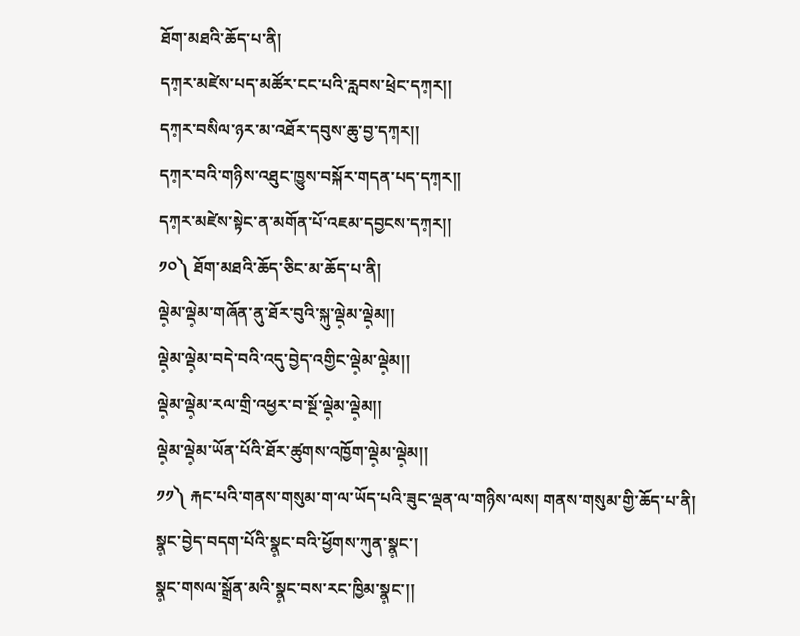ཐོག་མཐའི་ཆོད་པ་ནི།
དཀ༷ར་མཛེས་པད་མཚོར་ངང་པའི་རླབས་ཕྲེང་དཀ༷ར།།
དཀ༷ར་བསིལ་ཉར་མ་འཐོར་དབུས་ཆུ་བྱ་དཀ༷ར།།
དཀ༷ར་བའི་གཉིས་འཐུང་ཁྱུས་བསྐོར་གདན་པད་དཀ༷ར།།
དཀ༷ར་མཛེས་སྟེང་ན་མགོན་པོ་འཇམ་དབྱངས་དཀ༷ར།།
༡༠༽ ཐོག་མཐའི་ཆོད་ཅིང་མ་ཆོད་པ་ནི།
ལྡེ༷མ་ལྡེ༷མ་གཞོན་ནུ་ཐོར་བུའི་སྐུ་ལྡེ༷མ་ལྡེ༷མ།།
ལྡེ༷མ་ལྡེ༷མ་བདེ་བའི་འདུ་བྱེད་འགྱིང་ལྡེ༷མ་ལྡེ༷མ།།
ལྡེ༷མ་ལྡེ༷མ་རལ་གྲི་འཕྱར་བ་སྔོ་ལྡེ༷མ་ལྡེ༷མ།།
ལྡེ༷མ་ལྡེ༷མ་ཡོན་པོའི་ཐོར་ཚུགས་འཁྱོག་ལྡེ༷མ་ལྡེ༷མ།།
༡༡༽ རྐང་པའི་གནས་གསུམ་ག་ལ་ཡོད་པའི་ཟུང་ལྡན་ལ་གཉིས་ལས། གནས་གསུམ་གྱི་ཆོད་པ་ནི།
སྣ༷ང་བྱེད་བདག་པོའི་སྣ༷ང་བའི་ཕྱོགས་ཀུན་སྣ༷ང་།
སྣ༷ང་གསལ་སྒྲོན་མའི་སྣ༷ང་བས་རང་ཁྱིམ་སྣ༷ང་།།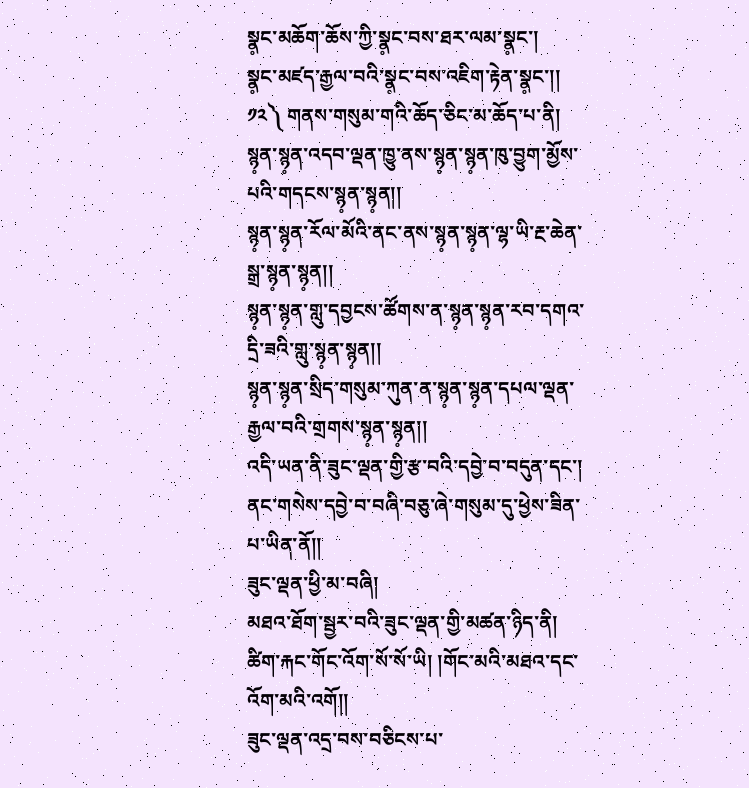སྣ༷ང་མཆོག་ཆོས་ཀྱི་སྣ༷ང་བས་ཐར་ལམ་སྣ༷ང་།
སྣ༷ང་མཛད་རྒྱལ་བའི་སྣ༷ང་བས་འཇིག་རྟེན་སྣ༷ང་།།
༡༢༽ གནས་གསུམ་གའི་ཆོད་ཅིང་མ་ཆོད་པ་ནི།
སྙ༷ན་སྙ༷ན་འདབ་ལྡན་ཁྱུ་ནས་སྙ༷ན་སྙ༷ན་ཁུ་བྱུག་མྱོས་པའི་གདངས་སྙ༷ན་སྙ༷ན།།
སྙ༷ན་སྙ༷ན་རོལ་མོའི་ནང་ནས་སྙ༷ན་སྙ༷ན་ལྷ་ཡི་རྔ་ཆེན་སྒྲ་སྙ༷ན་སྙ༷ན།།
སྙ༷ན་སྙ༷ན་གླུ་དབྱངས་ཚོགས་ན་སྙ༷ན་སྙ༷ན་རབ་དགའ་དྲི་ཟའི་གླུ་སྙ༷ན་སྙ༷ན།།
སྙ༷ན་སྙ༷ན་སྲིད་གསུམ་ཀུན་ན་སྙ༷ན་སྙ༷ན་དཔལ་ལྡན་རྒྱལ་བའི་གྲགས་སྙ༷ན་སྙ༷ན།།
འདི་ཡན་ནི་ཟུང་ལྡན་གྱི་རྩ་བའི་དབྱེ་བ་བདུན་དང་། ནང་གསེས་དབྱེ་བ་བཞི་བཅུ་ཞེ་གསུམ་དུ་ཕྱེས་ཟིན་པ་ཡིན་ནོ།།
ཟུང་ལྡན་ཕྱི་མ་བཞི།
མཐའ་ཐོག་སྦྱར་བའི་ཟུང་ལྡན་གྱི་མཚན་ཉིད་ནི།
ཚིག་རྐང་གོང་འོག་སོ་སོ་ཡི། །གོང་མའི་མཐའ་དང་འོག་མའི་འགོ།།
ཟུང་ལྡན་འདྲ་བས་བཅིངས་པ་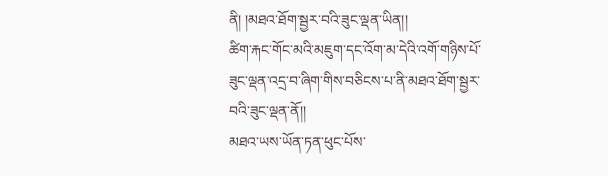ནི། །མཐའ་ཐོག་སྦྱར་བའི་ཟུང་ལྡན་ཡིན།།
ཚིག་རྐང་གོང་མའི་མཇུག་དང་འོག་མ་དེའི་འགོ་གཉིས་པོ་ཟུང་ལྡན་འདྲ་བ་ཞིག་གིས་བཅིངས་པ་ནི་མཐའ་ཐོག་སྦྱར་བའི་ཟུང་ལྡན་ནོ།།
མཐའ་ཡས་ཡོན་ཏན་ཕུང་པོས་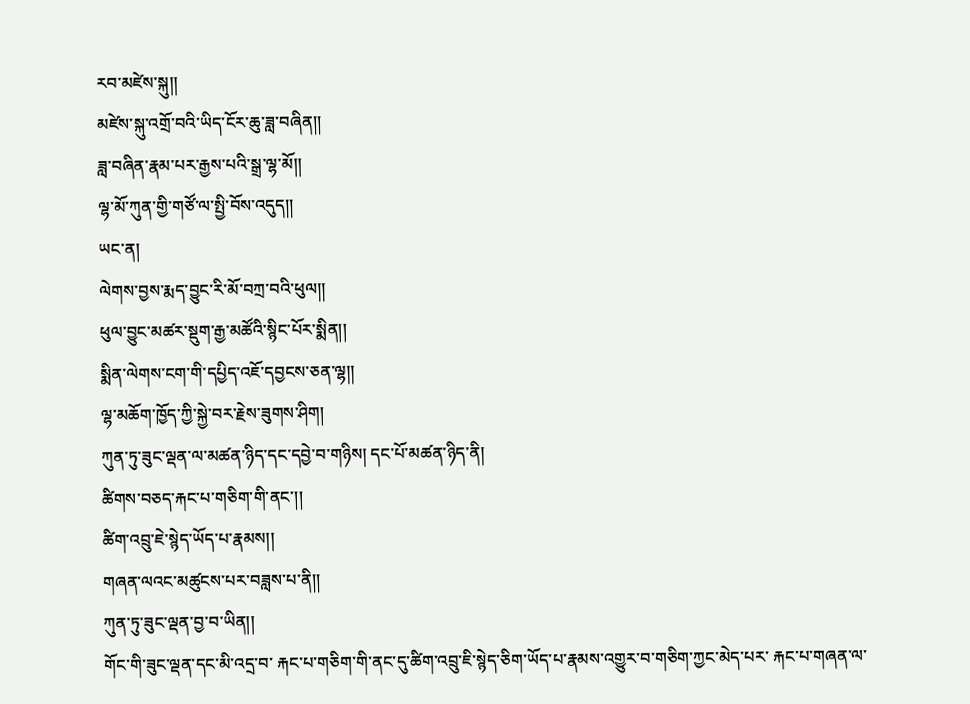རབ་མཛེས་སྐུ།།
མཛེས་སྐུ་འགྲོ་བའི་ཡིད་ངོར་ཆུ་ཟླ་བཞིན།།
ཟླ་བཞིན་རྣམ་པར་རྒྱས་པའི་སྒྲ་ལྷ་མོ།།
ལྷ་མོ་ཀུན་གྱི་གཙོ་ལ་སྤྱི་བོས་འདུད།།
ཡང་ན།
ལེགས་བྱས་རྨད་བྱུང་རི་མོ་བཀྲ་བའི་ཕུལ།།
ཕུལ་བྱུང་མཚར་སྡུག་རྒྱ་མཚོའི་སྙིང་པོར་སྨིན།།
སྨིན་ལེགས་ངག་གི་དཔྱིད་འཇོ་དབྱངས་ཅན་ལྷ།།
ལྷ་མཆོག་ཁྱོད་ཀྱི་སྐྱེ་བར་རྗེས་ཟུགས་ཤིག།
ཀུན་ཏུ་ཟུང་ལྡན་ལ་མཚན་ཉིད་དང་དབྱེ་བ་གཉིས། དང་པོ་མཚན་ཉིད་ནི།
ཚིགས་བཅད་རྐང་པ་གཅིག་གི་ནང་།།
ཚིག་འབྲུ་ཇེ་སྙེད་ཡོད་པ་རྣམས།།
གཞན་ལའང་མཚུངས་པར་བཟླས་པ་ནི།།
ཀུན་ཏུ་ཟུང་ལྡན་བྱ་བ་ཡིན།།
གོང་གི་ཟུང་ལྡན་དང་མི་འདྲ་བ་ རྐང་པ་གཅིག་གི་ནང་དུ་ཚིག་འབྲུ་ཇི་སྙེད་ཅིག་ཡོད་པ་རྣམས་འགྱུར་བ་གཅིག་ཀྱང་མེད་པར་ རྐང་པ་གཞན་ལ་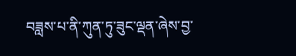བཟླས་པ་ནི་ཀུན་ཏུ་ཟུང་ལྡན་ཞེས་བྱ་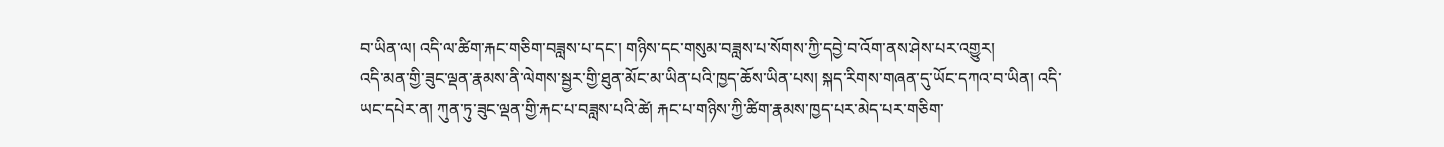བ་ཡིན་ལ། འདི་ལ་ཚིག་རྐང་གཅིག་བཟླས་པ་དང་། གཉིས་དང་གསུམ་བཟླས་པ་སོགས་ཀྱི་དབྱེ་བ་འོག་ནས་ཤེས་པར་འགྱུར།
འདི་མན་གྱི་ཟུང་ལྡན་རྣམས་ནི་ལེགས་སྦྱར་གྱི་ཐུན་མོང་མ་ཡིན་པའི་ཁྱད་ཆོས་ཡིན་པས། སྐད་རིགས་གཞན་དུ་ཡོང་དཀའ་བ་ཡིན། འདི་ཡང་དཔེར་ན། ཀུན་ཏུ་ཟུང་ལྡན་གྱི་རྐང་པ་བཟླས་པའི་ཚེ། རྐང་པ་གཉིས་ཀྱི་ཚིག་རྣམས་ཁྱད་པར་མེད་པར་གཅིག་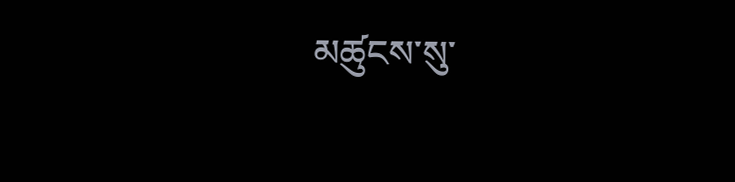མཚུངས་སུ་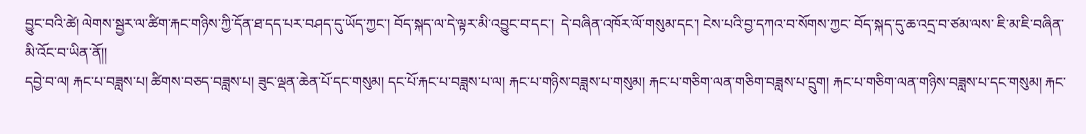བྱུང་བའི་ཚེ། ལེགས་སྦྱར་ལ་ཚིག་རྐང་གཉིས་ཀྱི་དོན་ཐ་དད་པར་བཤད་དུ་ཡོད་ཀྱང་། བོད་སྐད་ལ་དེ་ལྟར་མི་འབྱུང་བ་དང་།  དེ་བཞིན་འཁོར་ལོ་གསུམ་དང་། ངེས་པའི་བྱ་དཀའ་བ་སོགས་ཀྱང་ བོད་སྐད་དུ་ཆ་འདྲ་བ་ཙམ་ལས་ ཇི་མ་ཇི་བཞིན་མི་འོང་བ་ཡིན་ནོ།།
དབྱེ་བ་ལ། རྐང་པ་བཟླས་པ། ཚིགས་བཅད་བཟླས་པ། ཟུང་ལྡན་ཆེན་པོ་དང་གསུམ། དང་པོ་རྐང་པ་བཟླས་པ་ལ། རྐང་པ་གཉིས་བཟླས་པ་གསུམ། རྐང་པ་གཅིག་ལན་གཅིག་བཟླས་པ་དྲུག། རྐང་པ་གཅིག་ལན་གཉིས་བཟླས་པ་དང་གསུམ། རྐང་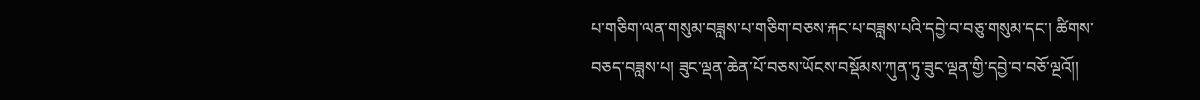པ་གཅིག་ལན་གསུམ་བཟླས་པ་གཅིག་བཅས་རྐང་པ་བཟླས་པའི་དབྱེ་བ་བཅུ་གསུམ་དང་། ཚིགས་བཅད་བཟླས་པ། ཟུང་ལྡན་ཆེན་པོ་བཅས་ཡོངས་བསྡོམས་ཀུན་ཏུ་ཟུང་ལྡན་གྱི་དབྱེ་བ་བཅོ་ལྔའོ།།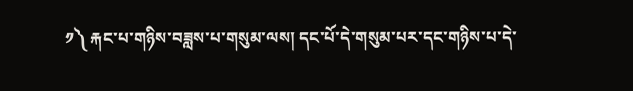༡༽ རྐང་པ་གཉིས་བཟླས་པ་གསུམ་ལས། དང་པོ་དེ་གསུམ་པར་དང་གཉིས་པ་དེ་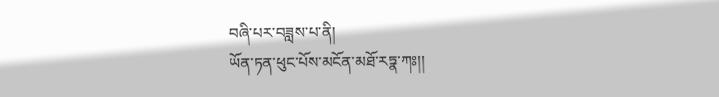བཞི་པར་བཟླས་པ་ནི།
ཡོན་ཏན་ཕུང་པོས་མངོན་མཐོ་རཏྣ་ཀཿ།།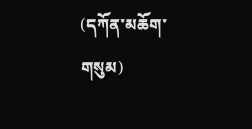(དཀོན་མཆོག་གསུམ)